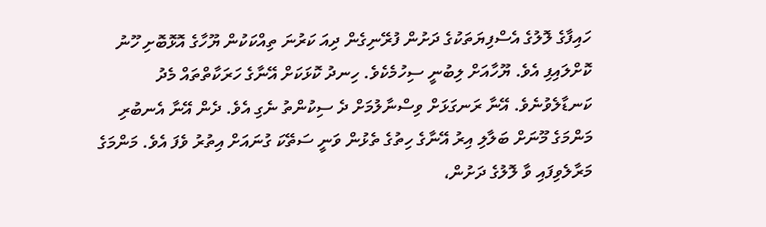ހައިފާގެ ލޮލުގެ އެސްފިޔަތަކުގެ ދަށުން ފުރޭނިގެން ދިއަ ކަރުނަ ތިއްކަކުން ޔޫހާގެ އޮޅޮބޮށި ހޫނު ކޮށްލައިފި އެވެ. ޔޫހާއަށް ލިބުނީ ސިހުމެކެވެ. ހިނދު ކޮޅަކަށް އޭނާގެ ހަރަކާތްތައް މެދު ކަނޑާލެވުނެވެ. އޭނާ ރަނގަޅަށް ވިސްނާލުމަށް ދެ ސިކުންތު ނެގި އެވެ. ދެން އޭނާ އެނބުރި މަންމަގެ މޫނަށް ބަލާލި އިރު އޭނާގެ ހިތުގެ ތެޅުން ވަނީ ސަތޭކަ ގުނައަށް އިތުރު ވެފަ އެވެ. މަންމަގެ މަރާލެވިފައި ވާ ލޮލުގެ ދަށުން،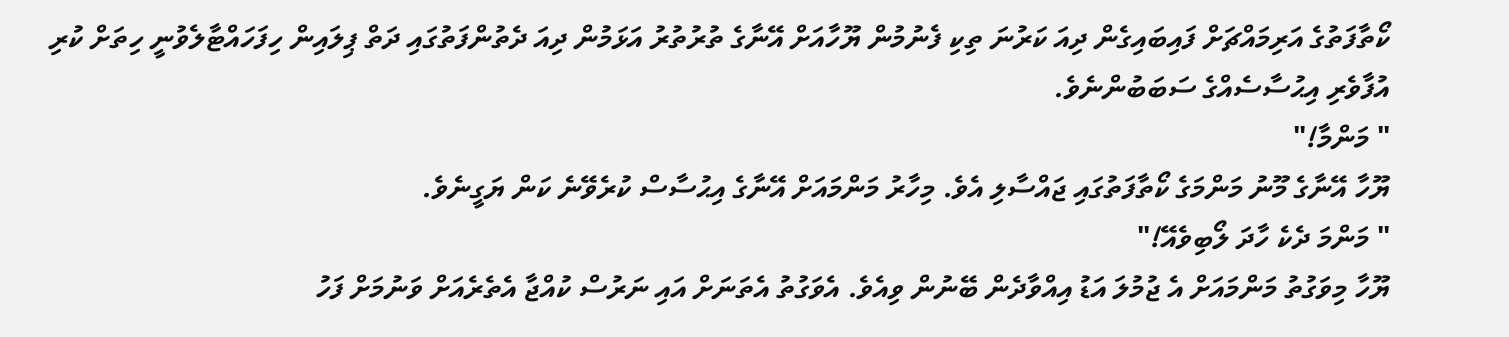ކޯތާފަތުގެ އަރިމައްޗަށް ފައިބައިގެން ދިއަ ކަރުނަ ތިކި ފެނުމުން ޔޫހާއަށް އޭނާގެ ތުރުތުރު އަޅަމުން ދިއަ ދެތުންފަތުގައި ދަތް ޕިލައިން ހިފަހައްޓާލެވުނީ ހިތަށް ކުރި އުފާވެރި އިޙުސާސެއްގެ ސަބަބުންނެވެ.
" މަންމާ!"
ޔޫހާ އޭނާގެ މޫނު މަންމަގެ ކޯތާފަތުގައި ޖައްސާލި އެވެ. މިހާރު މަންމައަށް އޭނާގެ އިޙުސާސް ކުރެވޭނެ ކަން ޔަގީނެވެ.
" މަންމަ ދެކެ ހާދަ ލޯބިވެއޭ!"
ޔޫހާ މިވަގުތު މަންމައަށް އެ ޖުމުލަ އަޑު އިއްވާދެން ބޭނުން ވިއެވެ. އެވަގުތު އެތަނަށް އައި ނަރުސް ކުއްޖާ އެތެރެއަށް ވަނުމަށް ފަހު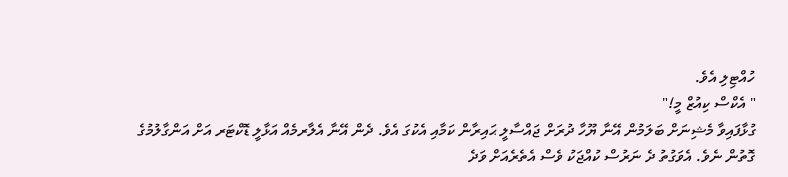ހުއްޓިލި އެވެ.
" އެކްސް ކިއުޒް މީ!"
ގުޅާފައިވާ މެޝިނަށް ބަލަމުން އޭނާ ޔޫހާ ދުރަށް ޖައްސާލީ ޙައިރާން ކަމާއި އެކުގަ އެވެ. ދެން އޭނާ އެލާރމެއް އަޅާލީ ޑޮކްޓަރ އަށް އަންގާލުމުގެ ގޮތުން ނެވެ. އެވަގުތު ދެ ނަރުސް ކުއްޖަކު ވެސް އެތެރެއަށް ވަދެ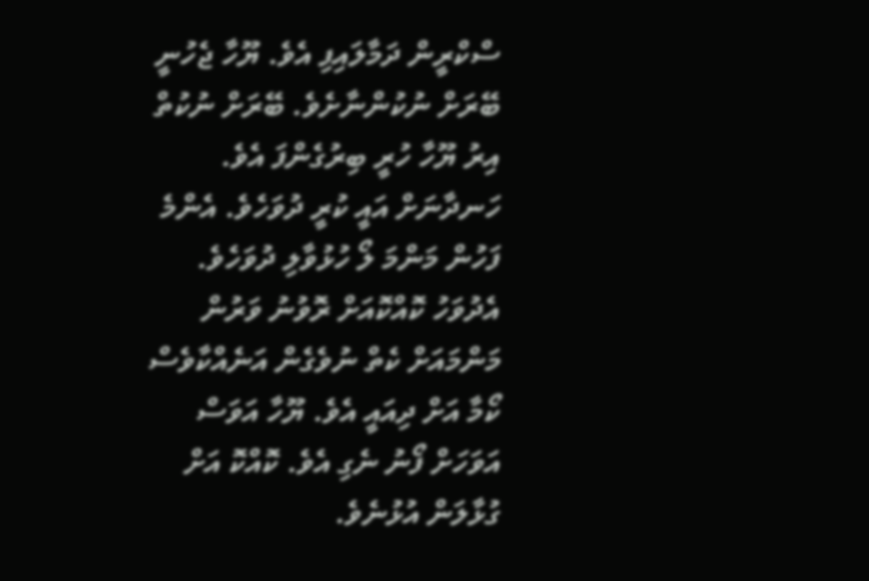ސްކްރީން ދަމާލައިފި އެވެ. ޔޫހާ ޖެހުނީ ބޭރަށް ނުކުންނާށެވެ. ބޭރަށް ނުކުތް އިރު ޔޫހާ ހުރީ ބިރުގެންފަ އެވެ. ހަނދާނަށް އައީ ކުރީ ދުވަހެވެ. އެންމެ ފަހުން މަންމަ ލޯ ހުޅުވާލި ދުވަހެވެ. އެދުވަހު ކޮއްކޮއަށް ރޮވުނު ވަރުން މަންމައަށް ކެތް ނުވެގެން އަނެއްކާވެސް ކޯމާ އަށް ދިއައީ އެވެ. ޔޫހާ އަވަސް އަވަހަށް ފޯނު ނެގި އެވެ. ކޮއްކޮ އަށް ގުޅާލަން އުޅުނެވެ.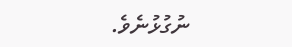ނުގުޅުނެވެ.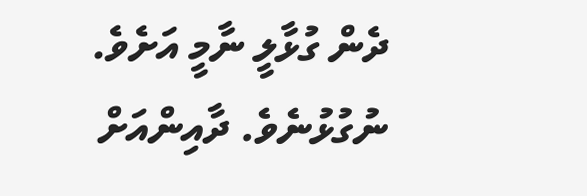ދެން ގުޅާލީ ނާމީ އަށެވެ. ނުގުޅުނެވެ. ދާއިންއަށް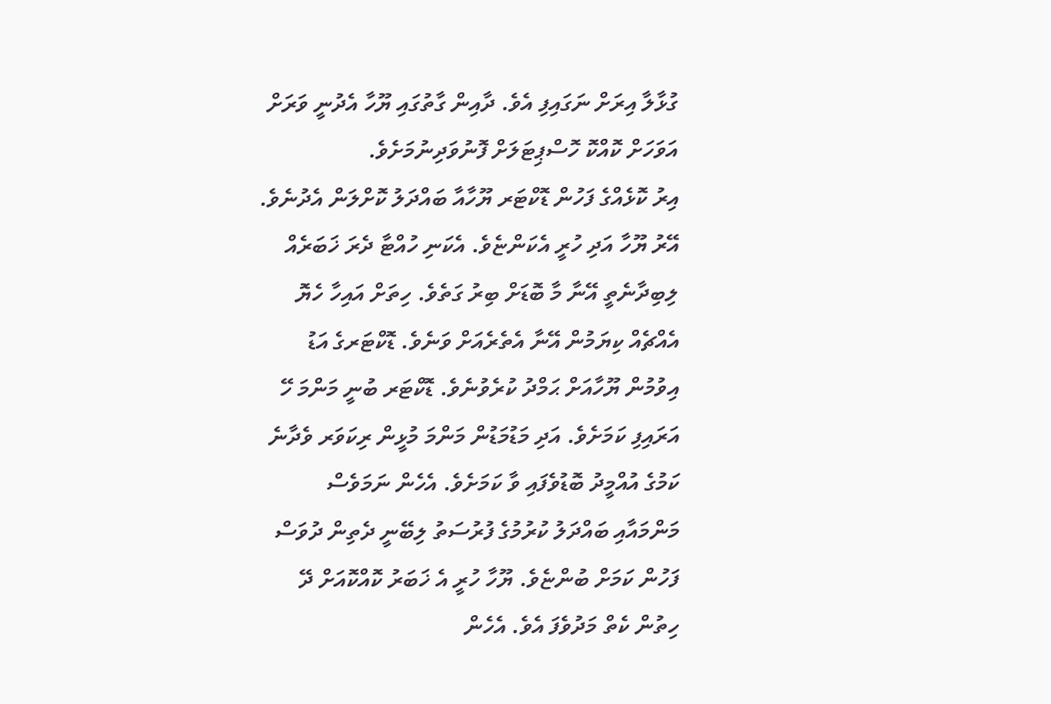ގުޅާލާ އިރަށް ނަގައިފި އެވެ. ދާއިން ގާތުގައި ޔޫހާ އެދުނީ ވަރަށް އަވަހަށް ކޮއްކޮ ހޮސްޕިޓަލަށް ފޮނުވަދިނުމަށެވެ.
އިރު ކޮޅެއްގެ ފަހުން ޑޮކްޓަރ ޔޫހާއާ ބައްދަލު ކޮށްލަން އެދުނެވެ. އޭރު ޔޫހާ އަދި ހުރީ އެކަންޏެވެ. އެކަނި ހުއްޓާ ދެރަ ޚަބަރެއް ލިބިދާނެތީ އޭނާ މާ ބޮޑަށް ބިރު ގަތެވެ. ހިތަށް އައިހާ ހެޔޮ އެއްޗެއް ކިޔަމުން އޭނާ އެތެރެއަށް ވަނެވެ. ޑޮކްޓަރގެ އަޑު އިވުމުން ޔޫހާއަށް ޙަމްދު ކުރެވުނެވެ. ޑޮކްޓަރ ބުނީ މަންމަ ހޭ އަރައިފި ކަމަށެވެ. އަދި މަޑުމަޑުން މަންމަ މުޅީން ރިކަވަރ ވެދާނެ ކަމުގެ އުއްމީދު ބޮޑުވެފައި ވާ ކަމަށެވެ. އެހެން ނަމަވެސް މަންމައާއި ބައްދަލު ކުރުމުގެ ފުރުސަތު ލިބޭނީ ދެތިން ދުވަސް ފަހުން ކަމަށް ބުންޏެވެ. ޔޫހާ ހުރީ އެ ޚަބަރު ކޮއްކޮއަށް ދޭ ހިތުން ކެތް މަދުވެފަ އެވެ. އެހެން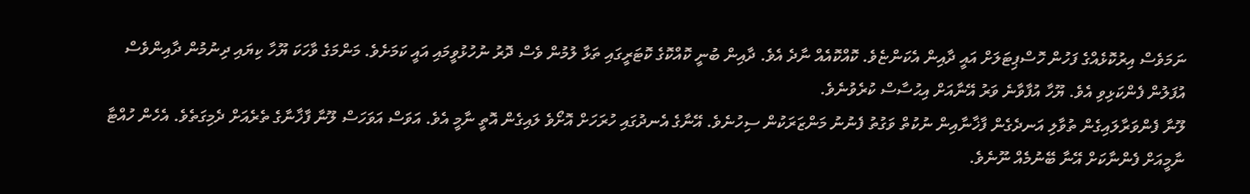ނަމަވެސް އިރުކޮޅެއްގެ ފަހުން ހޮސްޕިޓަލަށް އައީ ދާއިން އެކަންޏެވެ. ކޮއްކޮއެއް ނާދެ އެވެ. ދާއިން ބުނީ ކޮއްކޮގެ ކޮޓަރީގައި ތަޅާ ލުމުން ވެސް ދޮރު ނުހުޅުވީމައި އައީ ކަމަށެވެ. މަންމަގެ ވާހަކަ ޔޫހާ ކިޔައި ދިނުމުން ދާއިންވެސް އުފަލުން ފެންކަޅިވި އެވެ. ޔޫހާ އުފާވާނެ ވަރު އޭނާއަށް އިޙުސާސް ކުރެވުނެވެ.
ލޫނާ ފެންވަރާލައިގެން ތުވާލި އަނދެގެން ފާޚާނާއިން ނުކުތް ވަގުތު ފެނުނު މަންޒަރަކުން ސިހުނެވެ. އޭނާގެ އެނދުގައި ހުރަހަށް އޮށޯވެ ލައިގެން އޮތީ ނާމީ އެވެ. އަވަސް އަވަހަސް ލޫނާ ފާޚާނާގެ ތެރެއަށް ދެމިގަތެވެ. އެހެން ހުއްޓާ ނާމީއަށް ފެންނާކަށް އޭނާ ބޭނުމެއް ނޫނެވެ.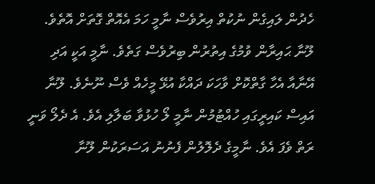ހެދުން ލައިގެން ނުކުތް އިރުވެސް ނާމީ ހަމަ އެއޮތް ގޮތަށް އޮތެވެ. ލޫނާ ޙައިރާން ވުމުގެ އިތުރުން ބިރުވެސް ގަތެވެ. ނާމީ އަކީ އަދި އޭނާއާ އެހާ ގާތްކޮށް ވާހަކަ ދައްކާ އުޅޭ މީހެއް ވެސް ނޫނެވެ. ލޫނާ އައިސް ކައިރީގައި ހުއްޓުމުން ނާމީ ލޯ ހުޅުވާ ބަލާލި އެވެ. އެ ދެލޯ ވަނީ ރަތް ވެފަ އެވެ. ނާމީގެ ދެލޮލުން ފެނުނު އަސަރަކުން ލޫނާ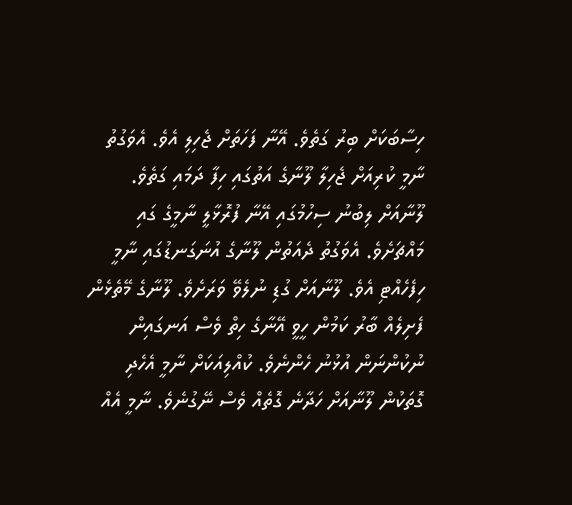ހިސާބަކަށް ބިރު ގަތެވެ. އޭނާ ފަހަތަށް ޖެހިލި އެވެ. އެވަގުތު ނާމީ ކުރިއަށް ޖެހިލާ ލޫނާގެ އަތުގައި ހިފާ ދަމައި ގަތެވެ. ލޫނާއަށް ލިބުނު ސިހުމުގައި އޭނާ ފުރޮޅާލީ ނާމީގެ ގައި މައްޗަށެވެ. އެވަގުތު ދެއަތުން ލޫނާގެ އުނަގަނޑުގައި ނާމީ ހިފެހެއްޓި އެވެ. ލޫނާއަށް ގުޑި ނުލެވޭ ވަރަށެވެ. ލޫނާގެ މޭތެޅެން ފެށިލެއް ބާރު ކަމުން ހީވީ އޭނާގެ ހިތް ވެސް އަނގައިން ނުކުންނަން އުޅުނު ހެންނެވެ. ކުއްލިއަކަށް ނާމީ އެހެދި ގޮތަކުން ލޫނާއަށް ހަދާނެ ގޮތެއް ވެސް ނޭގުނެވެ. ނާމީ އެއް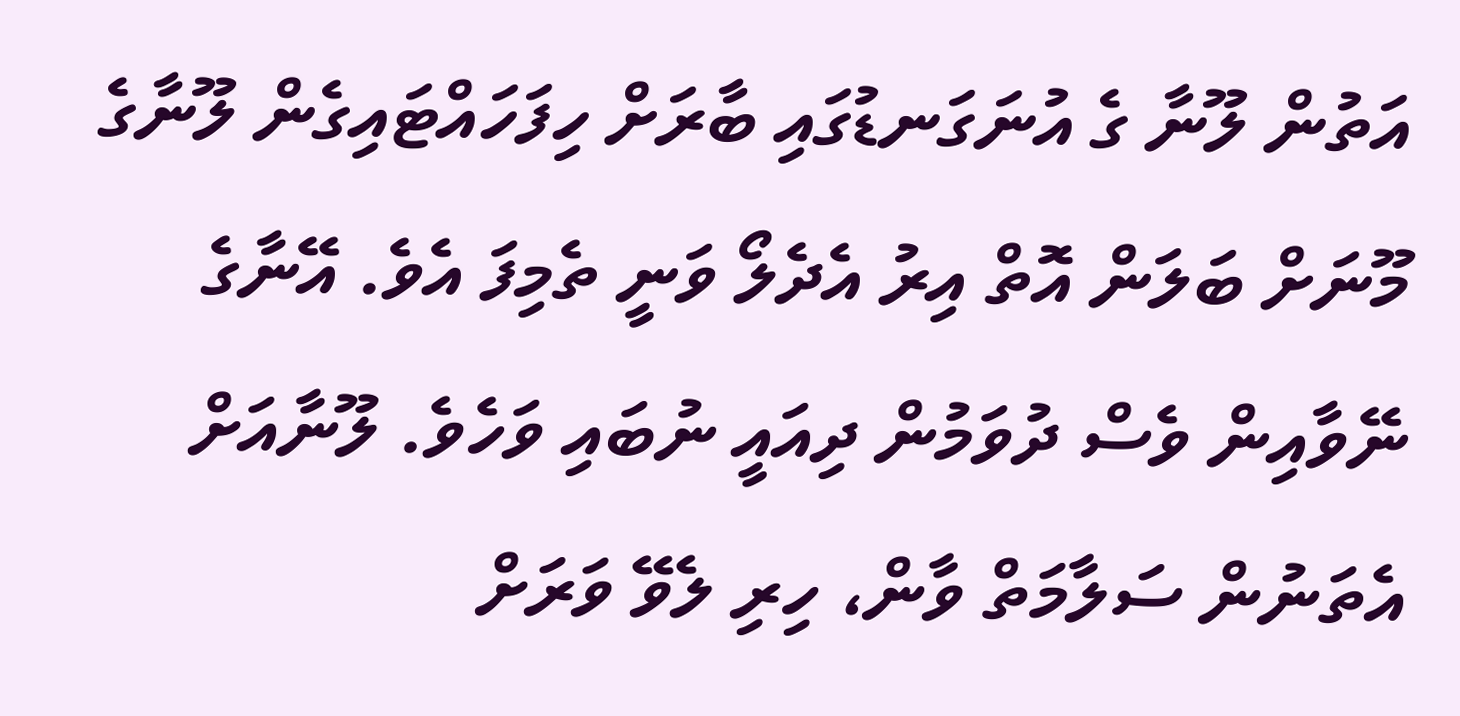އަތުން ލޫނާ ގެ އުނަގަނޑުގައި ބާރަށް ހިފަހައްޓައިގެން ލޫނާގެ މޫނަށް ބަލަން އޮތް އިރު އެދެލޯ ވަނީ ތެމިފަ އެވެ. އޭނާގެ ނޭވާއިން ވެސް ދުވަމުން ދިއައީ ނުބައި ވަހެވެ. ލޫނާއަށް އެތަނުން ސަލާމަތް ވާން، ހިރި ލެވޭ ވަރަށް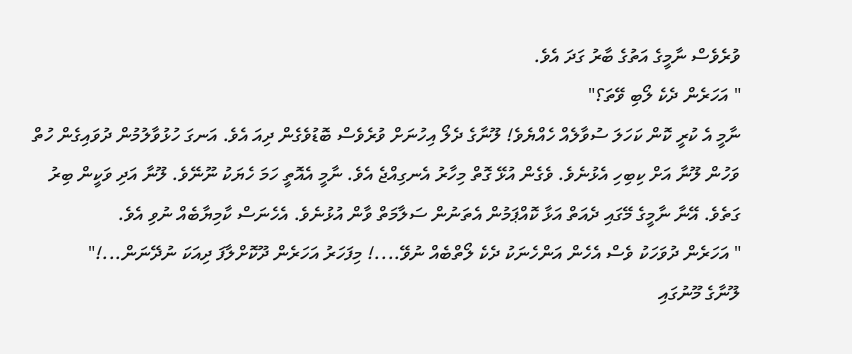ވުރެވެސް ނާމީގެ އަތުގެ ބާރު ގަދަ އެވެ.
" އަހަރެން ދެކެ ލޯބި ވޭތަ؟"
ނާމީ އެ ކުރީ ކޮން ކަހަލަ ސުވާލެއް ހެއްޔެވެ! ލޫނާގެ ދެލޯ އިހުނަށް ވުރެވެސް ބޮޑުވެގެން ދިއަ އެވެ. އަނގަ ހުޅުވާލުމުން ދުވައިގެން ހުތް ވަހުން ލޫނާ އަށް ކިބިހި އެޅުނެވެ. ވެގެން އުޅޭ ގޮތް މިހާރު އެނގިއްޖެ އެވެ. ނާމީ އެއޮތީ ހަމަ ހެޔަކު ނޫނޭވެ. ލޫނާ އަދި ވަކީން ބިރު ގަތެވެ. އޭނާ ނާމީގެ މޭގައި ދެއަތް އަޅާ ކޮއްޕަމުން އެތަނުން ސަލާމަތް ވާން އުޅުނެވެ. އެހެނަސް ކާމިޔާބެއް ނުވި އެވެ.
" އަހަރެން ދުވަހަކު ވެސް އެހެން އަންހެނަކު ދެކެ ލޯތްބެއް ނުވޭ....! މިފަހަރު އަހަރެން ދޫކޮށްލާފަ ދިއަކަ ނުދޭނަން...!"
ލޫނާގެ މޫނުގައި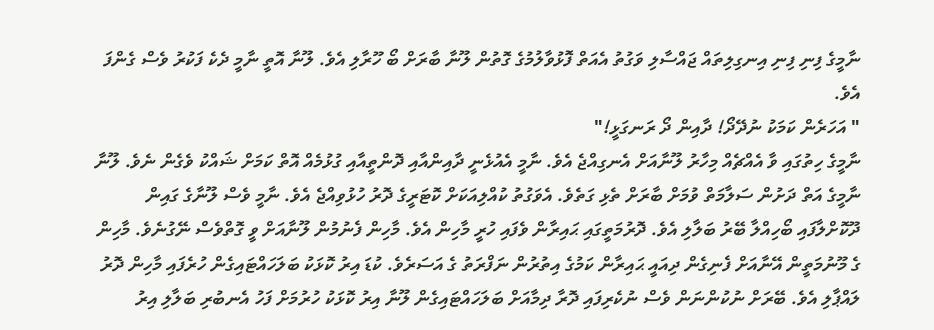ނާމީގެ ފިނި ފިނި އިނގިލިތައް ޖައްސާލި ވަގުތު އެއަތް ފޮޅުވާލުމުގެ ގޮތުން ލޫނާ ބާރަށް ބޯ ހޫރާލި އެވެ. ލޫނާ އޮތީ ނާމީ ދެކެ ފަކުރު ވެސް ގެންފަ އެވެ.
" އަހަރެން ކަމަކު ނުދޭދޯ! ދާއިން ދޯ ރަނގަޅީ!"
ނާމީގެ ހިތުގައި ވާ އެއްޗެއް މިހާރު ލޫނާއަށް އެނގިއްޖެ އެވެ. ނާމީ އެއުޅެނީ ދާއިންއާއި ދޮންތީއާއި ގުޅުމެއް އޮތް ކަމަށް ޝައްކު ވެގެން ނެވެ. ލޫނާ ނާމީގެ އަތް ދަށުން ސަލާމަތް ވުމަށް ބާރަށް ތެޅި ގަތެވެ. އެވަގުތު ކުއްލިއަކަށް ކޮޓަރީގެ ދޮރު ހުޅުވިއްޖެ އެވެ. ނާމީ ވެސް ލޫނާގެ ގައިން ދޫކޮށްލާފައި ބޯހިއްލާ ބޭރު ބަލާލި އެވެ. ދޮރުމަތީގައި ޙައިރާން ވެފައި ހުރީ މާހިން އެވެ. މާހިން ފެނުމުން ލޫނާއަށް ވީ ގޮތްވެސް ނޭގުނެވެ. މާހިން ގެ މޫނުމަތީން އޭނާއަށް ފެނިގެން ދިއައީ ޙައިރާން ކަމުގެ އިތުރުން ނަފްރަތު ގެ އަސަރެވެ. ކުޑަ އިރު ކޮޅަކު ބަލަހައްޓައިގެން ހުރެފައި މާހިން ދޮރު ލައްޕާލި އެވެ. ބޭރަށް ނުކުންނަން ވެސް ނުކެރިފައި ދޮރާ ދިމާއަށް ބަލަހައްޓައިގެން ލޫނާ އިރު ކޮޅަކު ހުރުމަށް ފަހު އެނބުރި ބަލާލި އިރު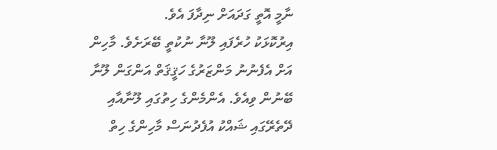ނާމީ އޮތީ ގަދައަށް ނިދާފަ އެވެ.
އިރުކޮޅަކު ހުރެފައި ލޫނާ ނުކުތީ ބޭރަށެވެ. މާހިން އަށް އެފެނުނު މަންޒަރުގެ ހަޤީޤަތް އަންގަން ލޫނާ ބޭނުން ވިއެވެ. އެންމެންގެ ހިތުގައި ލޫނާއާއި ދޭތެރޭގައި ޝައްކު އުފެދުނަސް މާހިންގެ ހިތް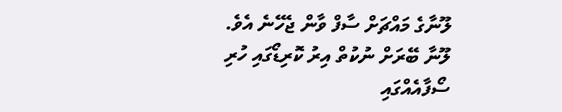ލޫނާގެ މައްޗަށް ސާފް ވާން ޖެހޭނެ އެވެ. ލޫނާ ބޭރަށް ނުކުތް އިރު ކޮރިޑޯގައި ހުރި ސޯފާއެއްގައި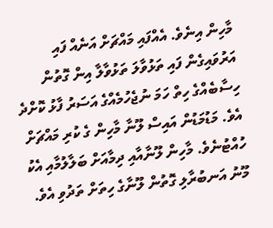މާހިން އިނެވެ. އެއްފައި މައްޗަށް އަނެއް ފައި އަރުވައިގެން ފައި ތަޅުވާލަ ތަޅުވާލާ އިން ގޮތުން ހިސާބެއްގެ ހިތް ހަމަ ނުޖެހުމެއްގެ އަސަރު ފާޅު ކޮށްދެ އެވެ. މަޑުމަޑުން އައިސް ލޫނާ މާހިން ގެ ކުރި މައްޗަށް ހުއްޓުނެވެ. މާހިން ލޫނާއާއި ދިމާއަށް ބަލާލުމާއި އެކު މޫނު އަނބުރާލި ގޮތުން ލޫނާގެ ހިތަށް ތަދުވި އެވެ.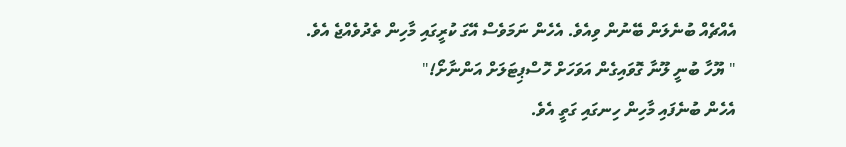އެއްޗެއް ބުނެލަން ބޭނުން ވިއެވެ. އެހެން ނަމަވެސް އޭގަ ކުރީގައި މާހިން ތެދުވެއްޖެ އެވެ.
" ޔޫހާ ބުނީ ލޫނާ ގޮވައިގެން އަވަހަށް ހޮސްޕިޓަލަށް އަންނާށޯ!"
އެހެން ބުނެފައި މާހިން ހިނގައި ގަތީ އެވެ.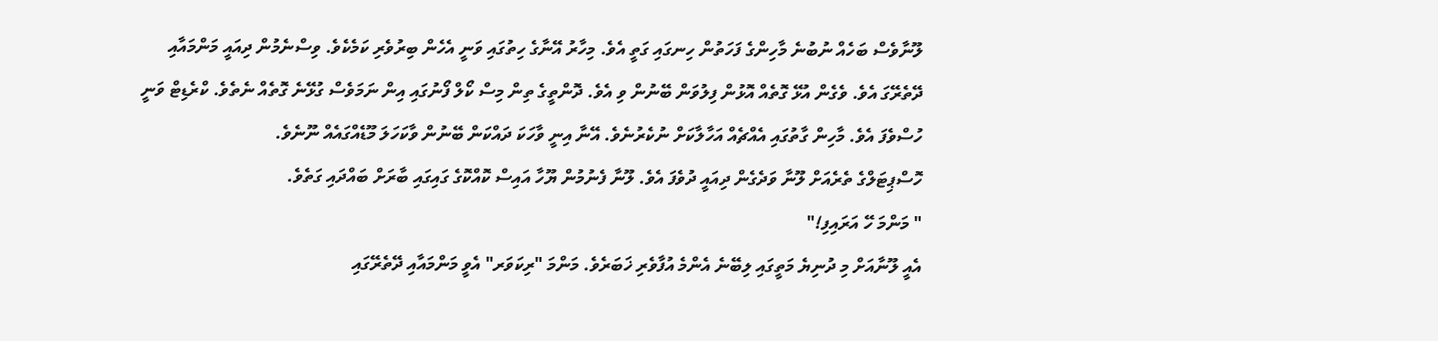ލޫނާވެސް ބަހެއް ނުބުނެ މާހިންގެ ފަހަތުން ހިނގައި ގަތީ އެވެ. މިހާރު އޭނާގެ ހިތުގައި ވަނީ އެހެން ބިރުވެރި ކަމެކެވެ. ވިސްނެމުން ދިއައީ މަންމައާއި ދޭތެރޭގަ އެވެ. ވެގެން އުޅޭ ގޮތެއް އޮޅުން ފިލުވަން ބޭނުން ވި އެވެ. ދޮންތީގެ ތިން މިސް ކޯލް ފޯނުގައި އިން ނަމަވެސް ގުޅޭނެ ގޮތެއް ނެތެވެ. ކްރެޑިޓް ވަނީ ހުސްވެފަ އެވެ. މާހިން ގާތުގައި އެއްޗެއް އަހާލާކަށް ނުކެރުނެވެ. އޭނާ އިނީ ވާހަކަ ދައްކަން ބޭނުން ވާކަހަލަ މޫޑެއްގައެއް ނޫނެވެ.
ހޮސްޕިޓަލްގެ ތެރެއަށް ލޫނާ ވަދެގެން ދިއައީ ދުވެފަ އެވެ. ލޫނާ ފެނުމުން ޔޫހާ އައިސް ކޮއްކޮގެ ގައިގައި ބާރަށް ބައްދައި ގަތެވެ.
" މަންމަ ހޭ އަރައިފި!"
އެއީ ލޫނާއަށް މި ދުނިޔެ މަތީގައި ލިބޭނެ އެންމެ އުފާވެރި ޚަބަރެވެ. މަންމަ "ރިކަވަރ" އެވީ މަންމައާއި ދޭތެރޭގައި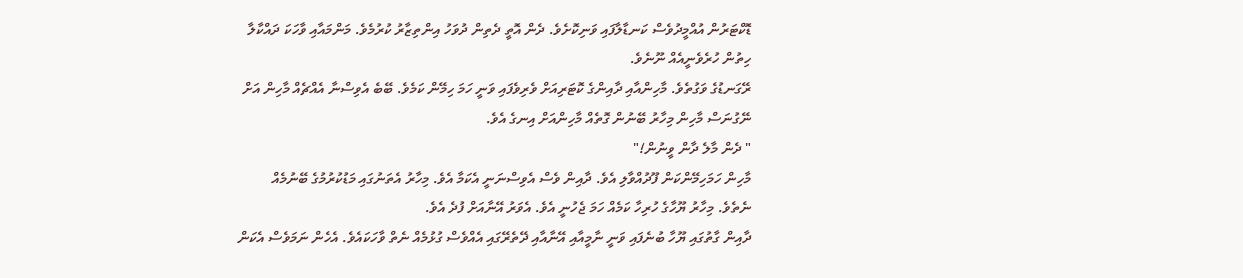ޑޮކްޓަރުން އުއްމީދުވެސް ކަނޑާލާފައި ވަނިކޮށެވެ. ދެން އޮތީ ދެތިން ދުވަހު އިންތިޒާރު ކުރުމެވެ. މަންމައާއި ވާހަކަ ދައްކާލާ ހިތުން ހުރެވެނީއެއް ނޫނެވެ.
ރޭގަނޑުގެ ވަގުތެވެ. މާހިންއާއި ދާއިންގެ ކޮޓަރިއަށް ވެރިވެފައި ވަނީ ހަމަ ހިމޭން ކަމެވެ. ބޭބެ އެވިސްނާ އެއްޗެއް މާހިން އަށް ނޭގުނަސް މާހިން މިހާރު ބޭނުން ގޮތެއް މާހިންއަށް އިނގެ އެވެ.
" ދެން މާލެ ދާން ވީނުން!"
މާހިން ހަމަހިމޭންކަން ފޫދުއްވާލި އެވެ. ދާއިން ވެސް އެވިސްނަނީ އެކަމާ އެވެ. މިހާރު އެތަނުގައި މަޑުކުރުމުގެ ބޭނުމެއް ނެތެވެ. މިހާރު ޔޫހާގެ ހުރިހާ ކަމެއް ހަމަ ޖެހުނީ އެވެ. އެވަރު އޭނާއަށް ފުދެ އެވެ.
ދާއިން ގާތުގައި ޔޫހާ ބުނެފައި ވަނީ ނާމީއާއި އޭނާއާއި ދޭތެރޭގައި އެއްވެސް ގުޅުމެއް ނެތް ވާހަކައެވެ. އެހެން ނަމަވެސް އެކަން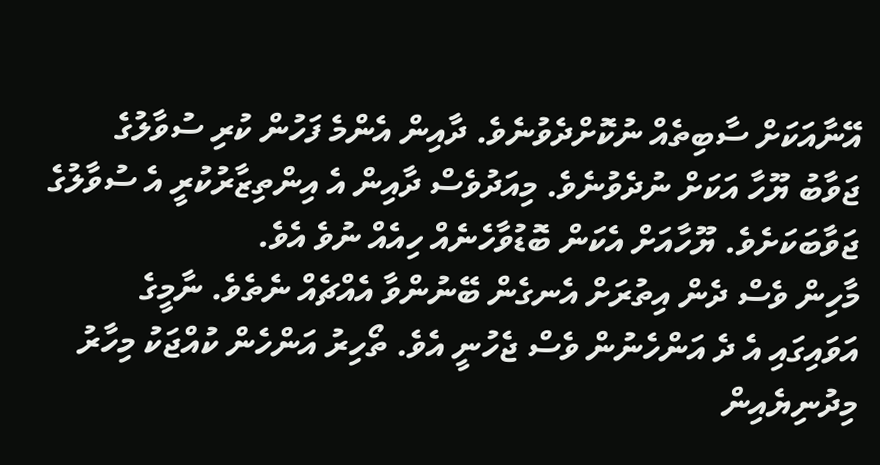އޭނާއަކަށް ސާބިތެއް ނުކޮށްދެވުނެވެ. ދާއިން އެންމެ ފަހުން ކުރި ސުވާލުގެ ޖަވާބު ޔޫހާ އަކަށް ނުދެވުނެވެ. މިއަދުވެސް ދާއިން އެ އިންތިޒާރުކުރީ އެ ސުވާލުގެ ޖަވާބަކަށެވެ. ޔޫހާއަށް އެކަން ބޮޑުވާހެނެއް ހިއެއް ނުވެ އެވެ.
މާހިން ވެސް ދެން އިތުރަށް އެނގެން ބޭނުންވާ އެއްޗެއް ނެތެވެ. ނާމީގެ އަވައިގައި އެ ދެ އަންހެނުން ވެސް ޖެހުނީ އެވެ. ތޯހިރު އަންހެން ކުއްޖަކު މިހާރު މިދުނިޔެއިން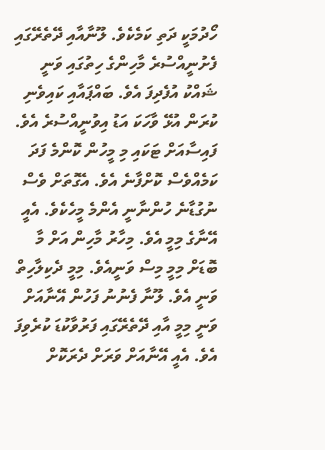ހޯދުމަކީ ދަތި ކަމެކެވެ. ލޫނާއާއި ދޭތެރޭގައި ފެށުނީއްސުރެ މާހިންގެ ހިތުގައި ވަނީ ޝައްކު އުފެދިފަ އެވެ. ބައްޕައާއި ކައިވެނި ކުރަން އުޅޭ ވާހަކަ އަޑު އިވުނީއްސުރެ އެވެ. ފައިސާއަށް ޓަކައި މި މީހުން ކޮންމެ ފަދަ ކަމެއްވެސް ކޮށްފާނެ އެވެ. އެގޮތަށް ވެސް ނުގުޑާނެ ހުންނާނީ އެންމެ މީހެކެވެ. އެއީ އޭނާގެ މިމީ އެވެ. މިހާރު މާހިން އަށް މާ ބޮޑަށް މިމީ މިސް ވަނީއެވެ. މިމީ ދެކިލާހިތް ވަނީ އެވެ. ލޫނާ ފެނުނު ފަހުން އޭނާއަށް ވަނީ މިމީ އާއި ދޭތެރޭގައި ފަރުވާކުޑަ ކުރެވިފަ އެވެ. އެއީ އޭނާއަށް ވަރަށް ދެރަކޮށް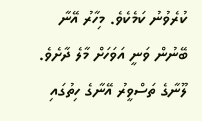ކުރެވުނު ކަމެކެވެ. މިހާރު އޭނާ ބޭނުން ވަނީ އަވަހަށް މާލެ ދާށެވެ. ލޫނާގެ ތަސްވީރު އޭނާގެ ހިތުގައި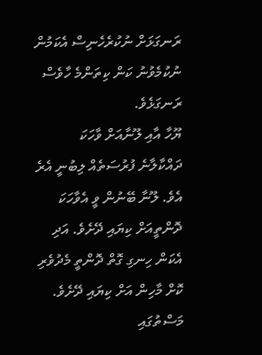ރަނގަޅަށް ނުކުރެހެނިސް އެކަމުން ނުކުމެވުނު ކަން ކިތަންމެ ހާވެސް ރަނގަޅެވެ.
ޔޫހާ އާއި ލޫނާއަށް ވާހަކަ ދައްކާލާނެ ފުރުސަތެއް ލިބުނީ އެރެ އެވެ. ލޫނާ ބޭނުން ވީ އެވާހަކަ ދޮންތީއަށް ކިޔައި ދޭށެވެ. އަދި އެކަން ހިނގި ގޮތް ދޮންތީ މެދުވެރި ކޮށް މާހިން އަށް ކިޔައި ދޭށެވެ.
މަސްތުގައި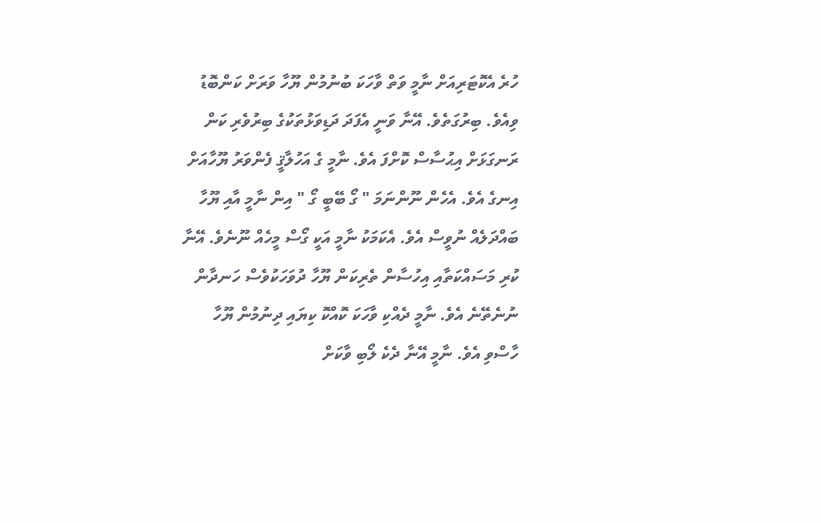ހުރެ އެކޮޓަރިއަށް ނާމީ ވަތް ވާހަކަ ބުނުމުން ޔޫހާ ވަރަށް ކަންބޮޑު ވިއެވެ. ބިރުގަތެވެ. އޭނާ ވަނީ އެފަދަ ދަޑިވަޅުތަކުގެ ބިރުވެރި ކަން ރަނގަޅަށް އިޙުސާސް ކޮށްފަ އެވެ. ނާމީ ގެ އަހުލާޤީ ފެންވަރު ޔޫހާއަށް އިނގެ އެވެ. އެހެން ނޫންނަމަ " ގޯ ބޭބީ ގޯ " އިން ނާމީ އާއި ޔޫހާ ބައްދަލެއް ނުވީސް އެވެ. އެކަމަކު ނާމީ އަކީ ގޯސް މީހެއް ނޫނެވެ. އޭނާ ކުރި މަސައްކަތާއި އިހުސާން ތެރިކަން ޔޫހާ ދުވަހަކުވެސް ހަނދާން ނުނެތޭނެ އެވެ. ނާމީ ދެއްކި ވާހަކަ ކޮއްކޮ ކިޔައި ދިނުމުން ޔޫހާ ހާސްވި އެވެ. ނާމީ އޭނާ ދެކެ ލޯބި ވާކަށް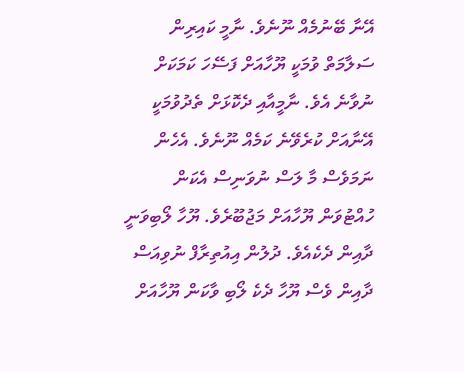އޭނާ ބޭނުމެއް ނޫނެވެ. ނާމީ ކައިރިން ސަލާމަތް ވުމަކީ ޔޫހާއަށް ފަސޭހަ ކަމަކަށް ނުވާނެ އެވެ. ނާމީއާއި ދެކޮޅަށް ތެދުވުމަކީ އޭނާއަށް ކުރެވޭނެ ކަމެއް ނޫނެވެ. އެހެން ނަމަވެސް މާ ލަސް ނުވަނިސް އެކަން ހުއްޓުވަން ޔޫހާއަށް މަޖުބޫރެވެ. ޔޫހާ ލޯބިވަނީ ދާއިން ދެކެއެވެ. ދުލުން އިއުތިރާފް ނުވިއަސް ދާއިން ވެސް ޔޫހާ ދެކެ ލޯބި ވާކަން ޔޫހާއަށް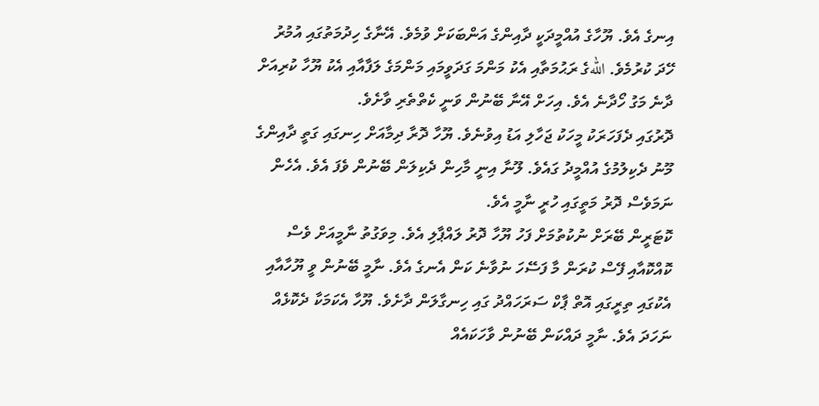އިނގެ އެވެ. ޔޫހާގެ އުއްމީދަކީ ދާއިންގެ އަންބަކަށް ވުމެވެ. އޭނާގެ ހިދުމަތުގައި އުމުރު ހޭދަ ކުރުމެވެ. اللهގެ ރަޙުމަތާއި އެކު މަންމަ ގަދަވީމައި މަންމަގެ ލަފާއާއި އެކު ޔޫހާ ކުރިއަށް ދާނެ މަގު ހޯދާނެ އެވެ. އިހަށް އޭނާ ބޭނުން ވަނީ ކެތްތެރި ވާށެވެ.
ދޮރުގައި ދެފަހަރަކު މީހަކު ޖަހާލި އަޑު އިވުނެވެ. ޔޫހާ ދޮރާ ދިމާއަށް ހިނގައި ގަތީ ދާއިންގެ މޫނު ދެކިލުމުގެ އުއްމީދު ގައެވެ. ލޫނާ އިނީ މާހިން ދެކިލަން ބޭނުން ވެފަ އެވެ. އެހެން ނަމަވެސް ދޮރު މަތީގައި ހުރީ ނާމީ އެވެ.
ކޮޓަރީން ބޭރަށް ނުކުތުމަށް ފަހު ޔޫހާ ދޮރު ލައްޕާލި އެވެ. މިވަގުތު ނާމީއަށް ވެސް ކޮއްކޮއާއި ފޭސް ކުރަން މާ ފަސޭހަ ނުވާނެ ކަން އެނގެ އެވެ. ނާމީ ބޭނުން ވީ ޔޫހާއާއި އެކުގައި ތިރީގައި އޮތް ޕާކް ސަރަހައްދު ގައި ހިނގާލަން ދާށެވެ. ޔޫހާ އެކަމަކާ ދެކޮޅެއް ނަހަދަ އެވެ. ނާމީ ދައްކަން ބޭނުން ވާހަކައެއް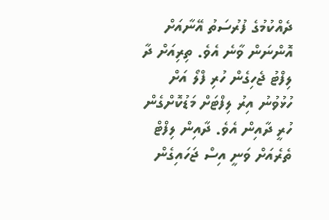ދެއްކުމުގެ ފުރުސަތު އޭނާއަށް އޮންނަން ވާނެ އެވެ. ތިރިއަށް ދާ ލިފްޓު ޖެހިގެން ހުރި ފްލޯ އަށް ހުޅުވުނު އިރު ލިފްޓަށް މަޑުކޮށްގެން ހުރީ ދާއިން އެވެ. ދާއިން ލިފްޓް ތެރެއަށް ވަނީ އިސް ޖަހައިގެން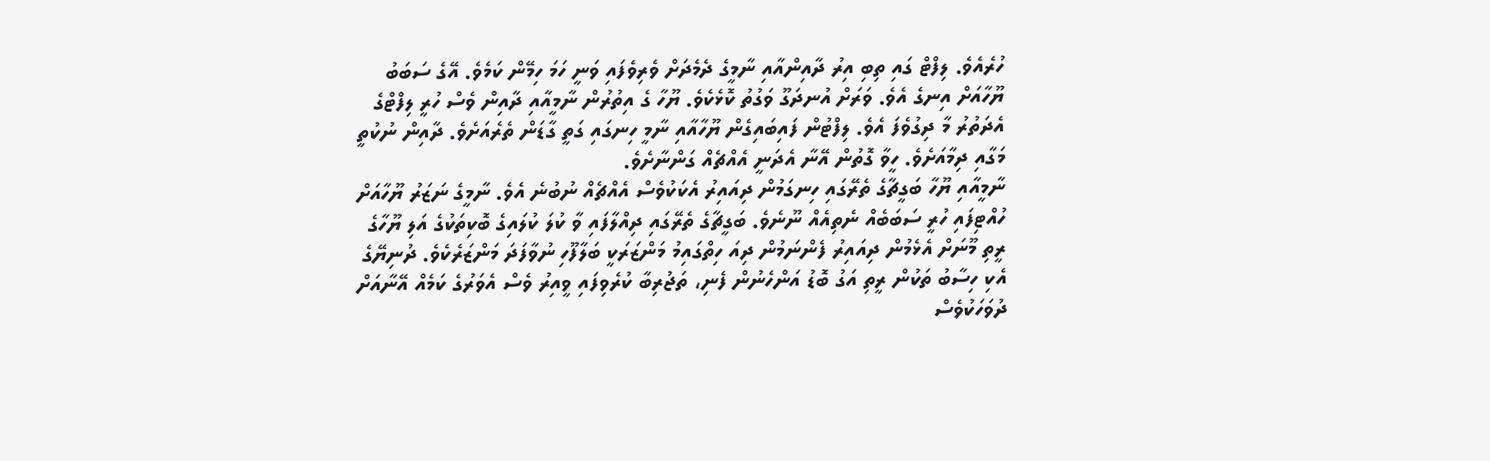ހުރެއެވެ. ލިފްޓް ގައި ތިބި އިރު ދާއިންއާއި ނާމީގެ ދެމެދަށް ވެރިވެފައި ވަނީ ހަމަ ހިމޭން ކަމެވެ. އޭގެ ސަބަބު ޔޫހާއަށް އިނގެ އެވެ. ވަރަށް އުނދަގޫ ވަގުތު ކޮޅެކެވެ. ޔޫހާ ގެ އިތުރުން ނާމީއާއި ދާއިން ވެސް ހުރީ ލިފްޓްގެ އެދަތުރު މާ ދިގުވެފަ އެވެ. ލިފްޓުން ފައިބައިގެން ޔޫހާއާއި ނާމީ ހިނގައި ގަތީ ގާޑަން ތެރެއަށެވެ. ދާއިން ނުކުތީ މަގާއި ދިމާއަށެވެ. ހީވާ ގޮތުން އޭނާ އެދަނީ އެއްޗެއް ގަންނާށެވެ.
ނާމީއާއި ޔޫހާ ބަގީޗާގެ ތެރޭގައި ހިނގަމުން ދިއައިރު އެކަކުވެސް އެއްޗެއް ނުބުނެ އެވެ. ނާމީގެ ނަޒަރު ޔޫހާއަށް ހުއްޓިފައި ހުރީ ސަބަބެއް ނެތިއެއް ނޫނެވެ. ބަގީޗާގެ ތެރޭގައި ދިއްލާފައި ވާ ކުލަ ކުލައިގެ ބޮކިތަކުގެ އަލި ޔޫހާގެ ރީތި މޫނަށް އެޅެމުން ދިއައިރު ފެންނަމުން ދިއަ ހިތްގައިމު މަންޒަރަކީ ބަލާފޫހި ނުވާފަދަ މަންޒަރެކެވެ. ދުނިޔޭގެ އެކި ހިސާބު ތަކުން ރީތި އަގު ބޮޑު އަންހެނުން ފެނި، ތަޖުރިބާ ކުރެވިފައި ވީއިރު ވެސް އެވަރުގެ ކަމެއް އޭނާއަށް ދުވަހަކުވެސް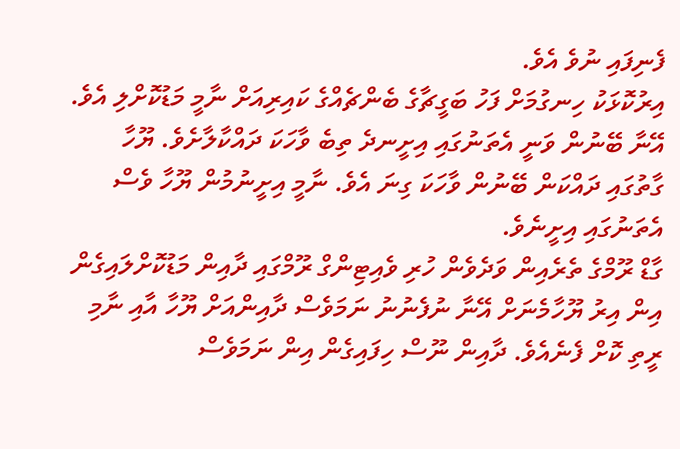ފެނިފައި ނުވެ އެވެ.
އިރުކޮޅަކު ހިނގުމަށް ފަހު ބަގީޗާގެ ބެންޗެއްގެ ކައިރިއަށް ނާމީ މަޑުކޮށްލި އެވެ. އޭނާ ބޭނުން ވަނީ އެތަނުގައި އިށީނދެ ތިބެ ވާހަކަ ދައްކާލާށެވެ. ޔޫހާ ގާތުގައި ދައްކަން ބޭނުން ވާހަކަ ގިނަ އެވެ. ނާމީ އިށީނުމުން ޔޫހާ ވެސް އެތަނުގައި އިށީނެވެ.
ގާޑް ރޫމްގެ ތެރެއިން ވަދެވެން ހުރި ވެއިޓިންގް ރޫމްގައި ދާއިން މަޑުކޮށްލައިގެން އިން އިރު ޔޫހާމެނަށް އޭނާ ނުފެނުނު ނަމަވެސް ދާއިންއަށް ޔޫހާ އާއި ނާމި ރީތި ކޮށް ފެނެއެވެ. ދާއިން ނޫސް ހިފައިގެން އިން ނަމަވެސް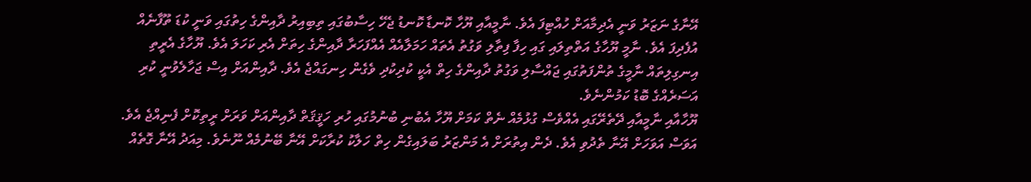އޭނާގެ ނަޒަރު ވަނީ އެދިމާއަށް ހުއްޓިފަ އެވެ. ނާމީއާއި ޔޫހާ ކޮނޑާ ކޮނޑު ޖެހޭ ހިސާބުގައި ތިބިއިރު ދާއިންގެ ހިތުގައި ވަނީ ކުޑަ ތޫފާނެއް އުފެދިފަ އެވެ. ނާމީ ޔޫހާގެ އަތްތިލައި ގައި ހިފާ ފިތާލި ވަގުތު އެތައް ހަމަލާއެއް އެއްފަހަރާ ދާއިންގެ ހިތަށް އެރި ކަހަލަ އެވެ. ޔޫހާގެ އެރީތި އިނގިލިތައް ނާމީގެ ތުންފަތުގައި ޖައްސާލި ވަގުތު ދާއިންގެ ހިތް އެކީ ކުދިކުދި ވެގެން ހިނގައްޖެ އެވެ. ދާއިންއަށް އިސް ޖަހާލެވުނީ ކުރި އަސަރެއްގެ ބޮޑު ކަމުންނެވެ.
ޔޫހާއާއި ނާމީއާއި ދޭތެރޭގައި އެއްވެސް ގުޅުމެއް ނެތް ކަމަށް ޔޫހާ އެބުނި ބުނުމުގައި ހުރި ހަޤީޤަތް ދާއިންއަށް ވަރަށް ރީތިކޮށް ފެނިއްޖެ އެވެ. އަވަސް އަވަހަށް އޭނާ ތެދުވި އެވެ. ދެން އިތުރަށް އެ މަންޒަރު ބަލައިގެން ހިތް ހަލާކު ކުރާކަށް އޭނާ ބޭނުމެއް ނޫނެވެ. މިއަދު އޭނާ ގޮތެއް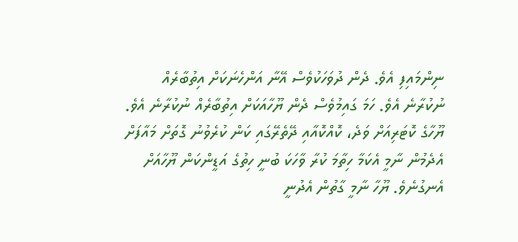ނިންމައިފި އެވެ. ދެން ދުވަހަކުވެސް އޭނާ އަންހެނަކަށް އިތުބާރެއް ނުކުރާނެ އެވެ. ހަމަ ގައިމުވެސް ދެން ޔޫހާއަކަށް އިތުބާރެއް ނުކުރާނެ އެވެ.
ޔޫހާގެ ކޮޓަރިއަށް ވަދެ، ކޮއްކޮއާއި ދޭތެރޭގައި ކަން ކުރެވުނު ގޮތަށް މައާފަށް އެދެމުން ނާމީ އެކަމާ ހިތާމަ ކުރާ ވާހަކަ ބުނީ ހިތުގެ އަޑީންކަން ޔޫހާއަށް އެނގުނެވެ. ޔޫހާ ނާމީ ގާތުން އެދުނީ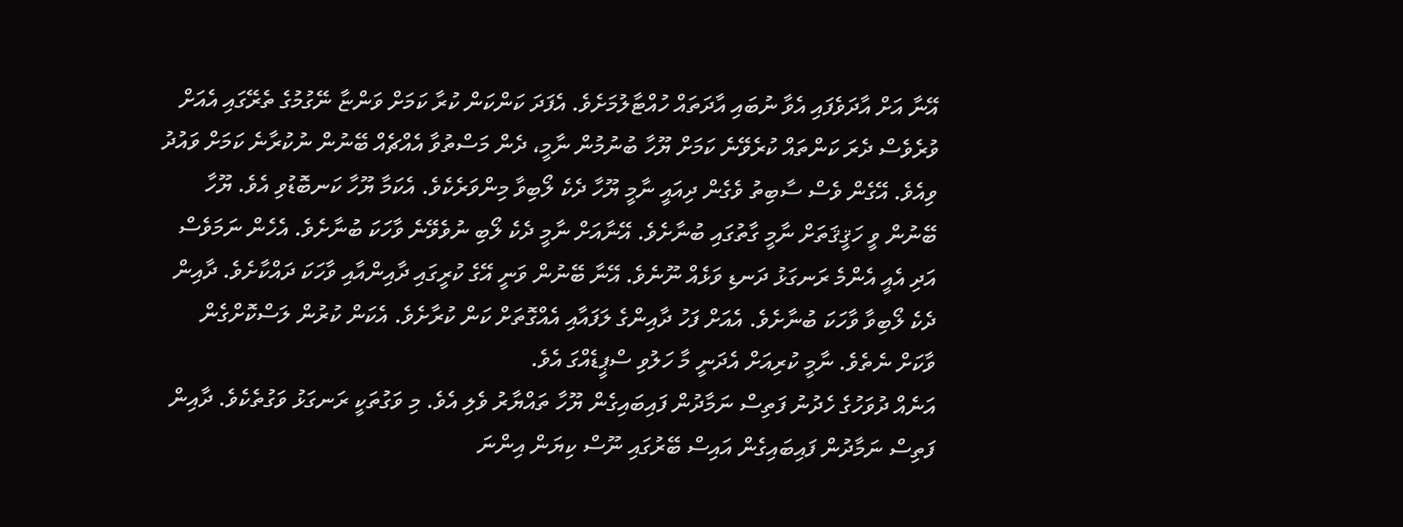އޭނާ އަށް އާދަވެފައި އެވާ ނުބައި އާދަތައް ހުއްޓާލުމަށެވެ. އެފަދަ ކަންކަން ކުރާ ކަމަށް ވަންޏާ ނޭގުމުގެ ތެރޭގައި އެއަށް ވުރެވެސް ދެރަ ކަންތައް ކުރެވޭނެ ކަމަށް ޔޫހާ ބުނުމުން ނާމީ، ދެން މަސްތުވާ އެއްޗެއް ބޭނުން ނުކުރާނެ ކަމަށް ވައުދު ވިއެވެ. އޭގެން ވެސް ސާބިތު ވެގެން ދިއައީ ނާމީ ޔޫހާ ދެކެ ލޯބިވާ މިންވަރެކެވެ. އެކަމާ ޔޫހާ ކަނބޮޑުވި އެވެ. ޔޫހާ ބޭނުން ވީ ހަޤީޤަތަށް ނާމީ ގާތުގައި ބުނާށެވެ. އޭނާއަށް ނާމީ ދެކެ ލޯބި ނުވެވޭނެ ވާހަކަ ބުނާށެވެ. އެހެން ނަމަވެސް އަދި އެއީ އެންމެ ރަނގަޅު ދަނޑި ވަޅެއް ނޫނެވެ. އޭނާ ބޭނުން ވަނީ އޭގެ ކުރީގައި ދާއިންއާއި ވާހަކަ ދައްކާށެވެ. ދާއިން ދެކެ ލޯބިވާ ވާހަކަ ބުނާށެވެ. އެއަށް ފަހު ދާއިންގެ ލަފައާއި އެއްގޮތަށް ކަން ކުރާށެވެ. އެކަން ކުރުން ލަސްކޮށްގެން ވާކަށް ނެތެވެ. ނާމީ ކުރިއަށް އެދަނީ މާ ހަލުވި ސްޕީޑެއްގަ އެވެ.
އަނެއް ދުވަހުގެ ހެދުނު ފަތިސް ނަމާދުން ފައިބައިގެން ޔޫހާ ތައްޔާރު ވެލި އެވެ. މި ވަގުތަކީ ރަނގަޅު ވަގުތެކެވެ. ދާއިން ފަތިސް ނަމާދުން ފައިބައިގެން އައިސް ބޭރުގައި ނޫސް ކިޔަން އިންނަ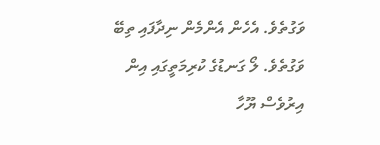ވަގުތެވެ. އެހެން އެންމެން ނިދާފައި ތިބޭ ވަގުތެވެ. ލޯ ގަނޑުގެ ކުރިމަތީގައި އިން އިރުވެސް ޔޫހާ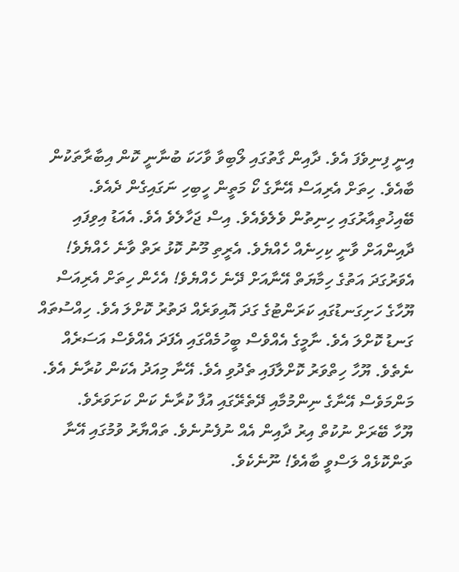އިނީ ފިނިވެފަ އެވެ. ދާއިން ގާތުގައި ލޯބިވާ ވާހަކަ ބުނާނީ ކޮން އިބާރާތަކުން ބާއެވެ. ހިތަށް އެރިއަސް އޭނާގެ ކޯ މަތީން ހީބިހި ނަގައިގެން ދެއެވެ. ބޭއިޚުތިއާރުގައި ހިނިތުން ވެލެވެއެވެ. އިސް ޖަހާލެވެ އެވެ. އެއަޑު އިވިފައި ދާއިންއަށް ވާނީ ކިހިނެއް ހެއްޔެވެ. އެރީތި މޫނު ކޮޅު ރަތް ވާނެ ހެއްޔެވެ! އެވަރުގަދަ އަތުގެ ހިމާޔަތް އޭނާއަށް ދޭނެ ހެއްޔެވެ! އެހެން ހިތަށް އެރިއަސް ޔޫހާގެ ހަށިގަނޑުގައި ކަރަންޓުގެ ގަދަ އޮއިވަރެއް ދަތުރު ކޮށްލަ އެވެ. ހިއްސުތައް ގަނޑު ކޮށްލަ އެވެ. ނާމީގެ އެއްވެސް ބީހުމެއްގައި އެފަދަ އެއްވެސް އަސަރެއް ނެތެވެ. ޔޫހާ ހިތްވަރު ކޮށްލާފައި ތެދުވި އެވެ. އޭނާ މިއަދު އެކަން ކުރާނެ އެވެ. މަންމަވެސް އޭނާގެ ނިންމުމާއި ދޭތެރޭގައި އުފާ ކުރާނެ ކަން ކަށަވަރެވެ.
ޔޫހާ ބޭރަށް ނުކުތް އިރު ދާއިން އެއް ނުފެނުނެވެ. ތައްޔާރު ވުމުގައި އޭނާ ތަންކޮޅެއް ލަސްވީ ބާއެވެ! ނޫނެކެވެ.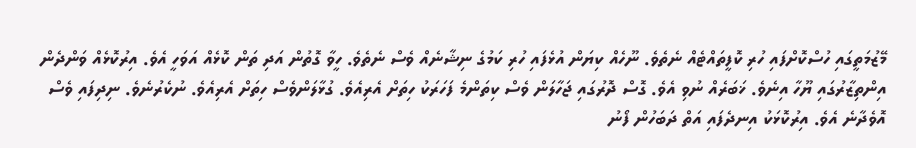މޭޒުމަތީގައި ހުސްކޮށްފައި ހުރި ކޮފީތައްޓެއް ނެތެވެ. ނޫހެއް ކިޔަން އުޅެފައި ހުރި ކަމުގެ ނިޝާނެއް ވެސް ނެތެވެ. ހީވާ ގޮތުން އަދި ތަން ކޮޅެއް އަވަހީ އެވެ. އިރުކޮޅެއް ވަންދެން އިންތިޒާރުގައި ޔޫހާ އިނެވެ. ޚަބަރެއް ނުވި އެވެ. ގޮސް ދޮރުގައި ޖަހާލަން ވެސް ކިތަންމެ ފަހަރަކު ހިތަށް އެރިއެވެ. ގުޅާލަންވެސް ހިތަށް އެރިއެވެ. ނުކެރުނެވެ. ނިދިފައި ވެސް އޮވެދާނެ އެވެ. އިރުކޮޅަކު އިނދެފައި އަތް ދަބަހުން ފޯނު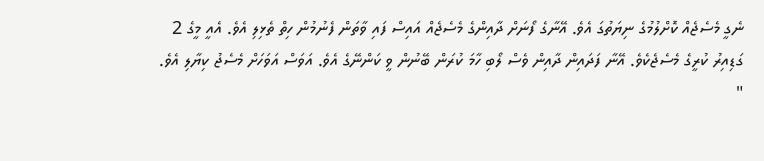ނެގީ މެސެޖެއް ކޮށްލުމުގެ ނިޔަތުގަ އެވެ. އޭނާގެ ފޯނަށް ދާއިންގެ މެސެޖެއް އައިސް ފައި ވާތަން ފެނުމުން ހިތް ތެޅިލި އެވެ. އެއީ މީގެ 2 ގަޑިއިރު ކުރީގެ މެސެޖެކެވެ. އޭނާ ފަދައިން ދާއިން ވެސް ލޯބި ހާމަ ކުރަން ބޭނުން ވީ ކަންނޭގެ އެވެ. އަވަސް އަވަހަށް މެސެޖު ކިޔާލި އެވެ.
"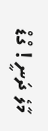މާލެ ދަނީ ! ގްޑް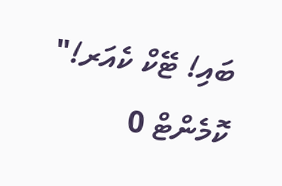ބައި! ޓޭކް ކެއަރ!"
ކޮމެންޓް 0